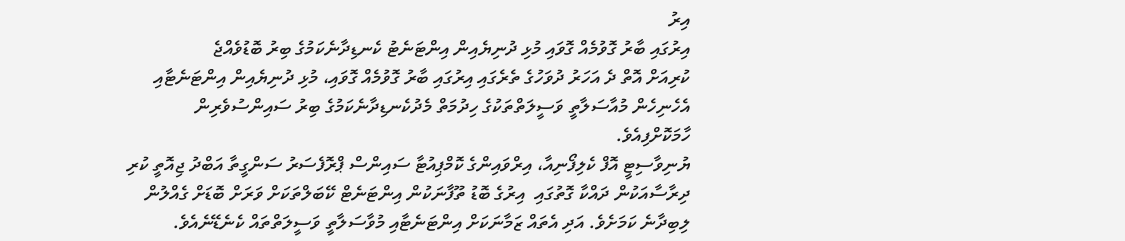އިރު
އިރުގައި ބާރު ގޮވުމެއް ގޮވައި މުޅި ދުނިޔެއިން އިންޓަނެޓު ކެނޑިދާނެކަމުގެ ބިރު ބޮޑުވެއްޖެ
ކުރިއަށް އޮތް ދެ އަހަރު ދުވަހުގެ ތެރެގައި އިރުގައި ބާރު ގޮވުމެއް ގޮވައި، މުޅި ދުނިޔެއިން އިންޓަނެޓާއި އެހެނިހެން މުއާސަލާތީ ވަސީލަތްތަކުގެ ހިދުމަތް މެދުކެނޑިދާނެކަމުގެ ބިރު ސައިންސުވެރިން ހާމަކޮށްފިއެވެ.
ޔުނިވާސިޓީ އޮފް ކެލިފޯނިއާ، އިރްވައިންގެ ކޮމްޕިއުޓާ ސައިންސް ޕްރޮފެސަރު ސަންގީތާ އަބްދު ޖިއޮތީ ކުރި ދިރާސާއަކުން ދައްކާ ގޮތުގައި  އިރުގެ ބޮޑު ތޫފާނަކުން އިންޓަނެޓް ކޭބަލްތަކަށް ވަރަށް ބޮޑަށް ގެއްލުން ލިބިދާނެ ކަމަށެވެ. އަދި އެތައް ޒަމާނަކަށް އިންޓަނެޓާއި މުވާސަލާތީ ވަސީލަތްތައް ކެނެޑޭނެއެވެ.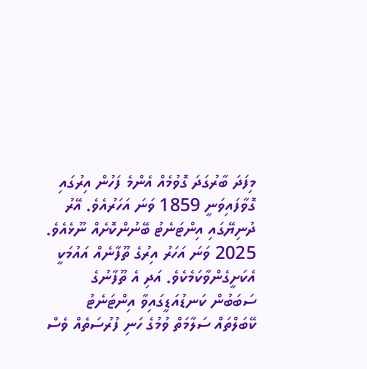މިފަދަ ބާރުގަދަ ގޮވުމެއް އެންމެ ފަހުން އިރުގައި ގޮވާފައިވަނީ 1859 ވަނަ އަހަރުއެވެ. އޭރު ދުނިޔޭގައި އިންޓަނެޓު ބޭނުންކޮށެއް ނޫޅެއެވެ. 2025 ވަނަ އަހަރު އިރުގެ ތޫފާނެއް އައުމަކީ އެކަށީގެންވާކަމެކެވެ. އަދި އެ ތޫފާނުގެ ސަބަބުން ކަނޑުއަޑީގައިވާ އިންޓަނެޓު ކޭބަލްތައް ސަލާމަތް ވުމުގެ ހަނި ފުރުސަތެއް ވެސް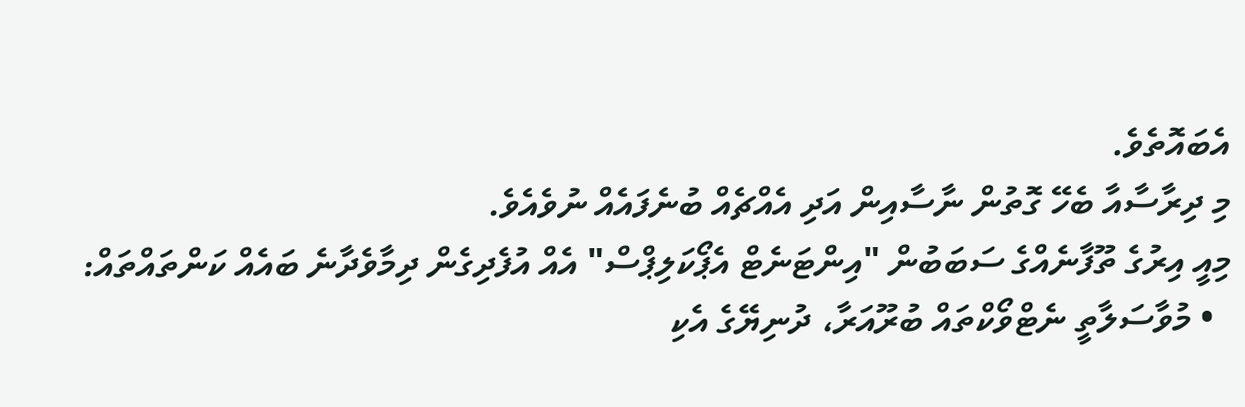އެބައޮތެވެ.
މި ދިރާސާއާ ބެހޭ ގޮތުން ނާސާއިން އަދި އެއްޗެއް ބުނެފައެއް ނުވެއެވެ.
މިއީ އިރުގެ ތޫފާނެއްގެ ސަބަބުން "އިންޓަނެޓް އެޕޯކަލިޕްސް" އެއް އުފެދިގެން ދިމާވެދާނެ ބައެއް ކަންތައްތައް:
  • މުވާސަލާތީ ނެޓްވޯކްތައް ބުރޫއަރާ، ދުނިޔޭގެ އެކި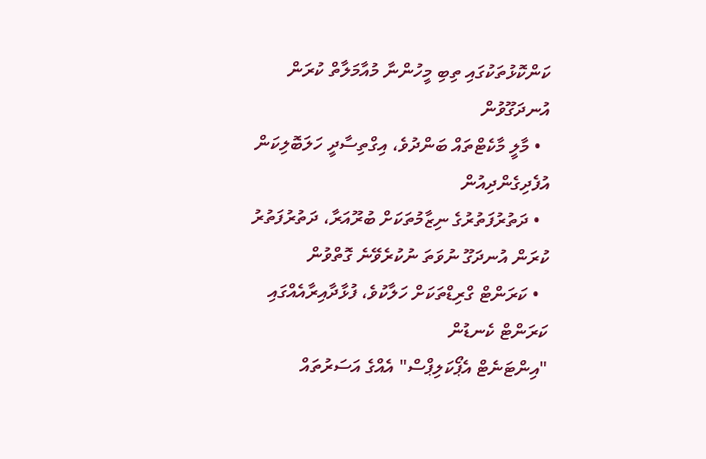ކަންކޮޅުތަކުގައި ތިބި މީހުންނާ މުއާމަލާތް ކުރަން އުނދަގޫވުން
  • މާލީ މާކެޓްތައް ބަންދުވެ، އިގްތިސާދީ ހަލަބޮލިކަން އުފެދިގެންދިއުން
  • ދަތުރުފަތުރުގެ ނިޒާމުތަކަށް ބުރޫއަރާ، ދަތުރުފަތުރު ކުރަން އުނދަގޫ ނުވަތަ ނުކުރެވޭނެ ގޮތްވުން
  • ކަރަންޓް ގްރިޑްތަކަށް ހަލާކުވެ، ފުޅާދާއިރާއެއްގައި ކަރަންޓް ކެނޑުން
"އިންޓަނެޓް އެޕޯކަލިޕްސް" އެއްގެ އަސަރުތައް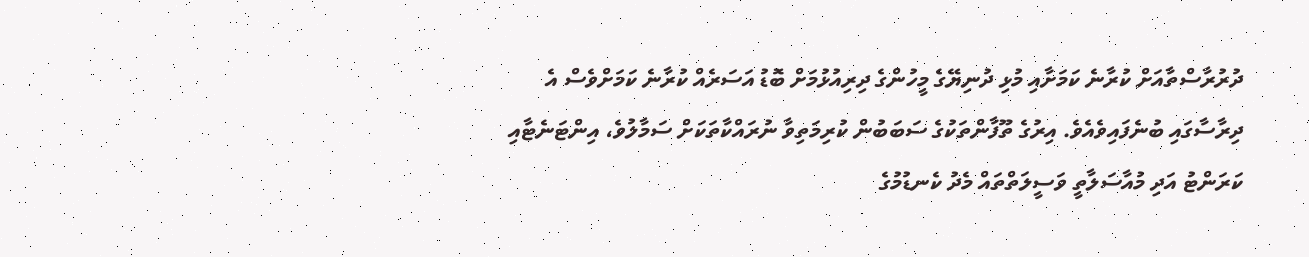ދުރުރާސްތާއަށް ކުރާނެ ކަމަށާއި މުޅި ދުނިޔޭގެ މީހުންގެ ދިރިއުޅުމަށް ބޮޑު އަސަރެއް ކުރާނެ ކަމަށްވެސް އެ ދިރާސާގައި ބުނެފައިވެއެވެ. އިރުގެ ތޫފާންތަކުގެ ސަބަބުން ކުރިމަތިވާ ނުރައްކާތަކަށް ސަމާލުވެ، އިންޓަނެޓާއި ކަރަންޓު އަދި މުއާސަލާތީ ވަސީލަތްތައް މެދު ކެނޑުމުގެ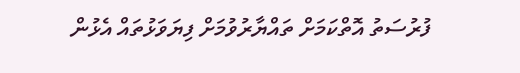ފުރުސަތު އޮތްކަމަށް ތައްޔާރުވުމަށް ފިޔަވަޅުތައް އެޅުން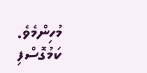މުހިންމެވެ.
ކަމުގޮސްފި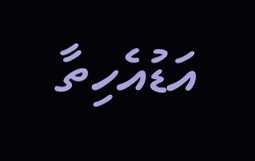އަޑުއެހިތާ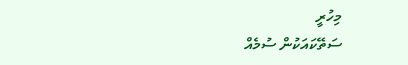މިހުރީ
ސަތޭކައަކުން ސުމެއް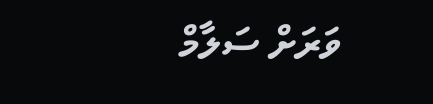ވަރަށް ސަލާމް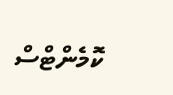ކޮމެންޓްސް